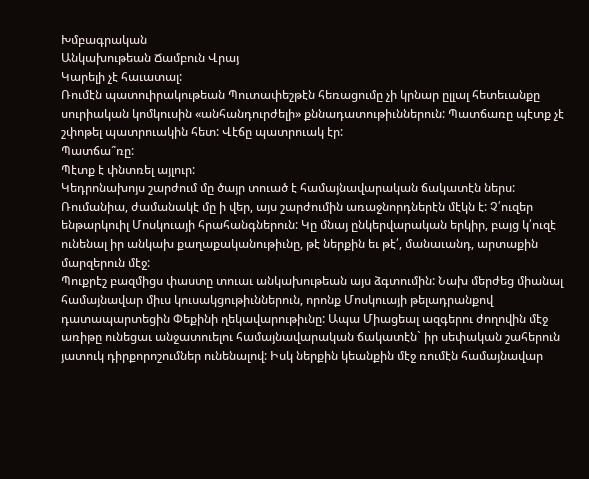Խմբագրական
Անկախութեան Ճամբուն Վրայ
Կարելի չէ հաւատալ:
Ռումէն պատուիրակութեան Պուտափեշթէն հեռացումը չի կրնար ըլլալ հետեւանքը սուրիական կոմկուսին «անհանդուրժելի» քննադատութիւններուն: Պատճառը պէտք չէ շփոթել պատրուակին հետ: Վէճը պատրուակ էր:
Պատճա՞ռը:
Պէտք է փնտռել այլուր:
Կեդրոնախոյս շարժում մը ծայր տուած է համայնավարական ճակատէն ներս: Ռումանիա, ժամանակէ մը ի վեր, այս շարժումին առաջնորդներէն մէկն է: Չ՛ուզեր ենթարկուիլ Մոսկուայի հրահանգներուն: Կը մնայ ընկերվարական երկիր, բայց կ՛ուզէ ունենալ իր անկախ քաղաքականութիւնը, թէ ներքին եւ թէ՛, մանաւանդ, արտաքին մարզերուն մէջ:
Պուքրէշ բազմիցս փաստը տուաւ անկախութեան այս ձգտումին: Նախ մերժեց միանալ համայնավար միւս կուսակցութիւններուն, որոնք Մոսկուայի թելադրանքով դատապարտեցին Փեքինի ղեկավարութիւնը: Ապա Միացեալ ազգերու ժողովին մէջ առիթը ունեցաւ անջատուելու համայնավարական ճակատէն` իր սեփական շահերուն յատուկ դիրքորոշումներ ունենալով: Իսկ ներքին կեանքին մէջ ռումէն համայնավար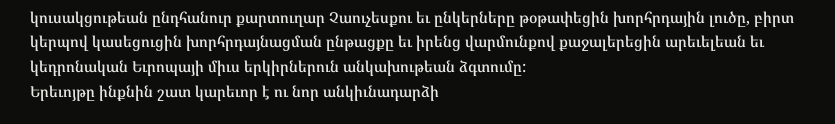կուսակցութեան ընդհանուր քարտուղար Չաուչեսքու եւ ընկերները թօթափեցին խորհրդային լուծը, բիրտ կերպով կասեցուցին խորհրդայնացման ընթացքը եւ իրենց վարմունքով քաջալերեցին արեւելեան եւ կեդրոնական Եւրոպայի միւս երկիրներուն անկախութեան ձգտումը:
Երեւոյթը ինքնին շատ կարեւոր է ու նոր անկիւնադարձի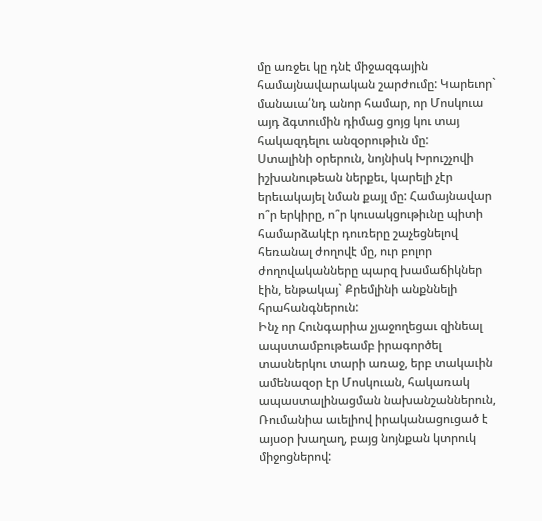մը առջեւ կը դնէ միջազգային համայնավարական շարժումը: Կարեւոր` մանաւա՛նդ անոր համար, որ Մոսկուա այդ ձգտումին դիմաց ցոյց կու տայ հակազդելու անզօրութիւն մը:
Ստալինի օրերուն, նոյնիսկ Խրուշչովի իշխանութեան ներքեւ, կարելի չէր երեւակայել նման քայլ մը: Համայնավար ո՞ր երկիրը, ո՞ր կուսակցութիւնը պիտի համարձակէր դուռերը շաչեցնելով հեռանալ ժողովէ մը, ուր բոլոր ժողովականները պարզ խամաճիկներ էին, ենթակայ` Քրեմլինի անքննելի հրահանգներուն:
Ինչ որ Հունգարիա չյաջողեցաւ զինեալ ապստամբութեամբ իրագործել տասներկու տարի առաջ, երբ տակաւին ամենազօր էր Մոսկուան, հակառակ ապաստալինացման նախանշաններուն, Ռումանիա աւելիով իրականացուցած է այսօր խաղաղ, բայց նոյնքան կտրուկ միջոցներով: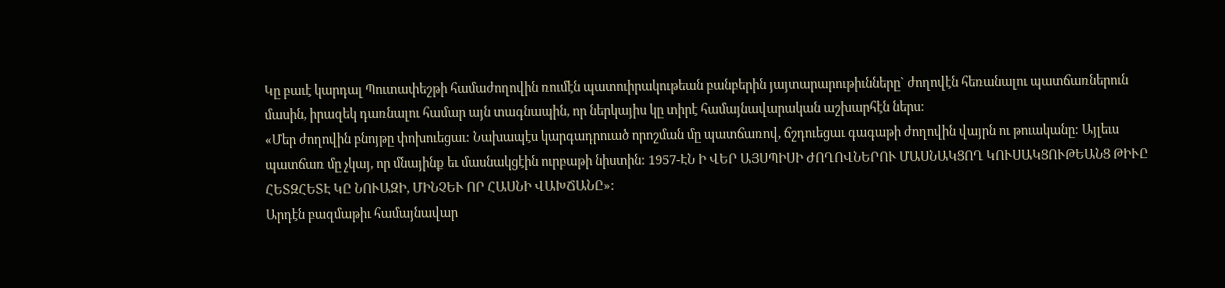Կը բաւէ կարդալ Պուտափեշթի համաժողովին ռումէն պատուիրակութեան բանբերին յայտարարութիւնները` ժողովէն հեռանալու պատճառներուն մասին, իրազեկ դառնալու համար այն տագնապին, որ ներկայիս կը տիրէ համայնավարական աշխարհէն ներս:
«Մեր ժողովին բնոյթը փոխուեցաւ: Նախապէս կարգադրուած որոշման մը պատճառով, ճշդուեցաւ գագաթի ժողովին վայրն ու թուականը: Այլեւս պատճառ մը չկայ, որ մնայինք եւ մասնակցէին ուրբաթի նիստին: 1957-ԷՆ Ի ՎԵՐ ԱՅՍՊԻՍԻ ԺՈՂՈՎՆԵՐՈՒ ՄԱՍՆԱԿՑՈՂ ԿՈՒՍԱԿՑՈՒԹԵԱՆՑ ԹԻՒԸ ՀԵՏԶՀԵՏԷ ԿԸ ՆՈՒԱԶԻ, ՄԻՆՉԵՒ ՈՐ ՀԱՍՆԻ ՎԱԽՃԱՆԸ»:
Արդէն բազմաթիւ համայնավար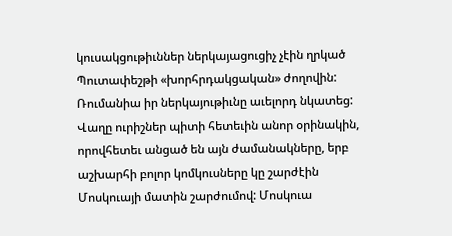կուսակցութիւններ ներկայացուցիչ չէին ղրկած Պուտափեշթի «խորհրդակցական» ժողովին: Ռումանիա իր ներկայութիւնը աւելորդ նկատեց: Վաղը ուրիշներ պիտի հետեւին անոր օրինակին, որովհետեւ անցած են այն ժամանակները, երբ աշխարհի բոլոր կոմկուսները կը շարժէին Մոսկուայի մատին շարժումով: Մոսկուա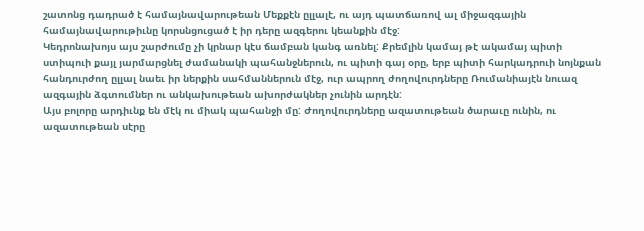շատոնց դադրած է համայնավարութեան Մեքքէն ըլլալէ, ու այդ պատճառով ալ միջազգային համայնավարութիւնը կորսնցուցած է իր դերը ազգերու կեանքին մէջ:
Կեդրոնախոյս այս շարժումը չի կրնար կէս ճամբան կանգ առնել: Քրեմլին կամայ թէ ակամայ պիտի ստիպուի քայլ յարմարցնել ժամանակի պահանջներուն, ու պիտի գայ օրը, երբ պիտի հարկադրուի նոյնքան հանդուրժող ըլլալ նաեւ իր ներքին սահմաններուն մէջ, ուր ապրող ժողովուրդները Ռումանիայէն նուազ ազգային ձգտումներ ու անկախութեան ախորժակներ չունին արդէն:
Այս բոլորը արդիւնք են մէկ ու միակ պահանջի մը: Ժողովուրդները ազատութեան ծարաւը ունին, ու ազատութեան սէրը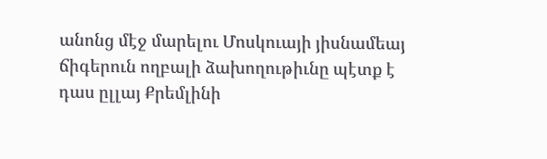անոնց մէջ մարելու Մոսկուայի յիսնամեայ ճիգերուն ողբալի ձախողութիւնը պէտք է դաս ըլլայ Քրեմլինի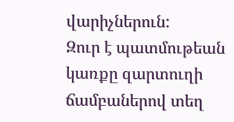վարիչներուն:
Զուր է պատմութեան կառքը զարտուղի ճամբաներով տեղ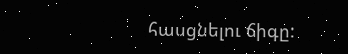հասցնելու ճիգը: